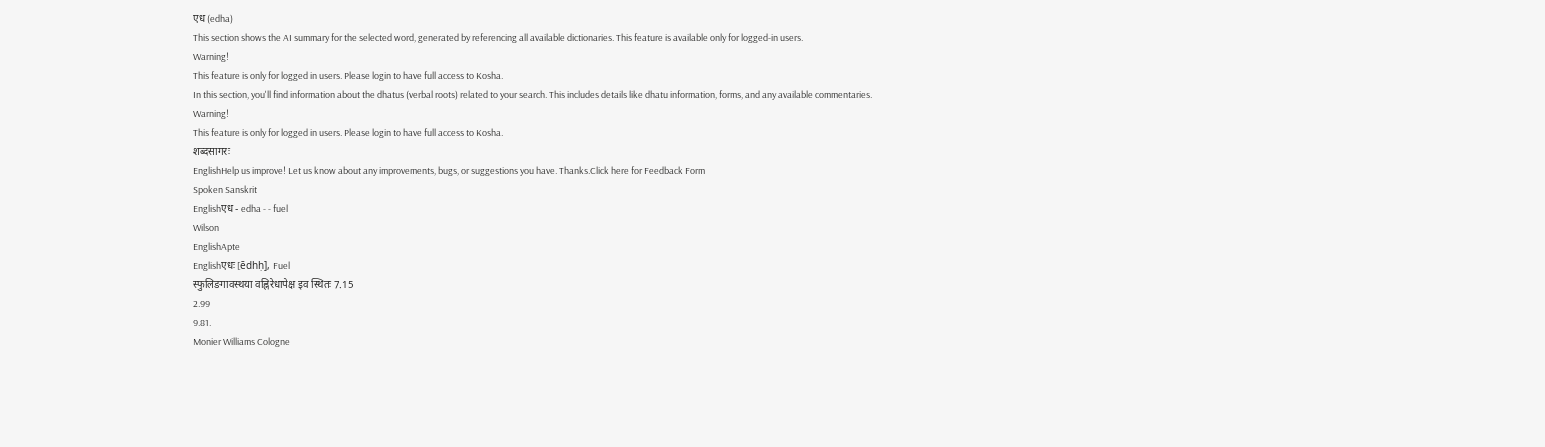एध (edha)
This section shows the AI summary for the selected word, generated by referencing all available dictionaries. This feature is available only for logged-in users.
Warning!
This feature is only for logged in users. Please login to have full access to Kosha.
In this section, you'll find information about the dhatus (verbal roots) related to your search. This includes details like dhatu information, forms, and any available commentaries.
Warning!
This feature is only for logged in users. Please login to have full access to Kosha.
शब्दसागरः
EnglishHelp us improve! Let us know about any improvements, bugs, or suggestions you have. Thanks.Click here for Feedback Form
Spoken Sanskrit
Englishएध - edha - - fuel
Wilson
EnglishApte
Englishएधः [ēdhḥ], Fuel
स्फुलिङगावस्थया वह्निरेधापेक्ष इव स्थितः 7.15
2.99
9.81.
Monier Williams Cologne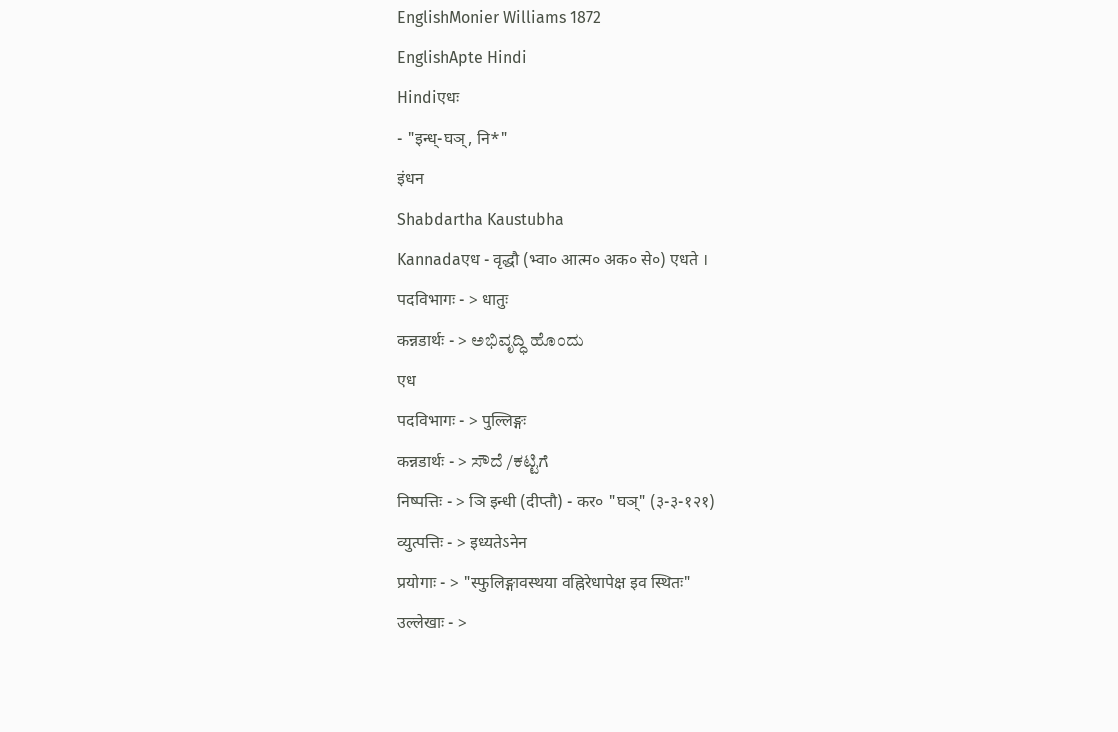EnglishMonier Williams 1872
EnglishApte Hindi
Hindiएधः
- "इन्ध्-घञ्, नि*"
इंधन
Shabdartha Kaustubha
Kannadaएध - वृद्धौ (भ्वा० आत्म० अक० से०) एधते ।
पदविभागः - > धातुः
कन्नडार्थः - > ಅಭಿವೃದ್ಧಿ ಹೊಂದು
एध
पदविभागः - > पुल्लिङ्गः
कन्नडार्थः - > ಸೌದೆ /ಕಟ್ಟಿಗೆ
निष्पत्तिः - > ञि इन्धी (दीप्तौ) - कर० "घञ्" (३-३-१२१)
व्युत्पत्तिः - > इध्यतेऽनेन
प्रयोगाः - > "स्फुलिङ्गावस्थया वह्निरेधापेक्ष इव स्थितः"
उल्लेखाः - >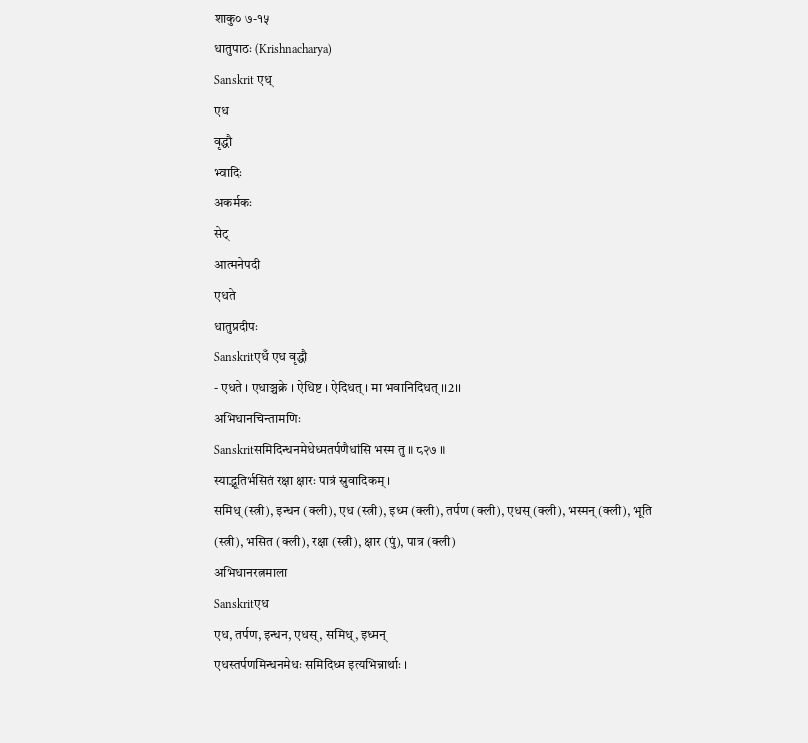शाकु० ७-१५
धातुपाठः (Krishnacharya)
Sanskrit एध्
एध
वृद्धौ
भ्वादिः
अकर्मकः
सेट्
आत्मनेपदी
एधते
धातुप्रदीपः
Sanskritएधँ एध वृद्धौ
- एधते । एधाञ्चक्रे । ऐधिष्ट । ऐदिधत् । मा भवानिदिधत् ।।2।।
अभिधानचिन्तामणिः
Sanskritसमिदिन्धनमेधेध्मतर्पणैधांसि भस्म तु ॥ ८२७ ॥
स्याद्भूतिर्भसितं रक्षा क्षारः पात्रं स्रुवादिकम् ।
समिध् (स्त्री), इन्धन (क्ली), एध (स्त्री), इध्म (क्ली), तर्पण (क्ली), एधस् (क्ली), भस्मन् (क्ली), भूति (स्त्री), भसित (क्ली), रक्षा (स्त्री), क्षार (पुं), पात्र (क्ली)
अभिधानरत्नमाला
Sanskritएध
एध, तर्पण, इन्धन, एधस्, समिध्, इध्मन्
एधस्तर्पणमिन्धनमेधः समिदिध्म इत्यभिन्नार्थाः ।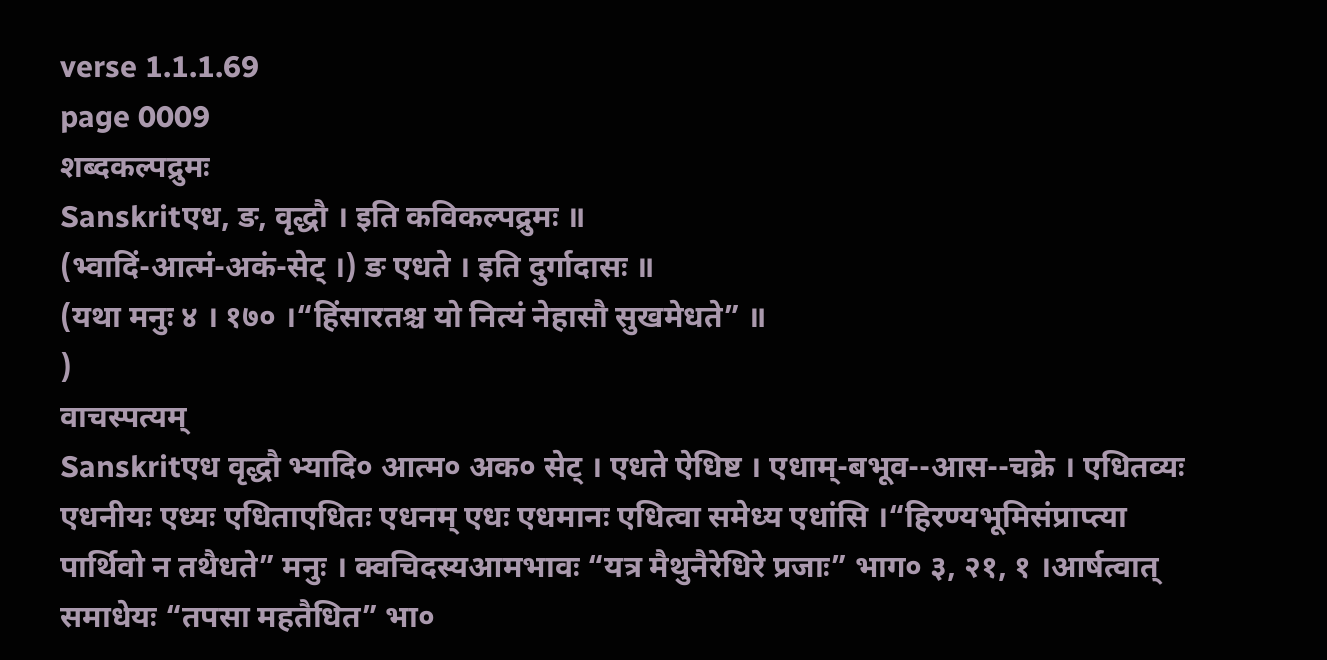verse 1.1.1.69
page 0009
शब्दकल्पद्रुमः
Sanskritएध, ङ, वृद्धौ । इति कविकल्पद्रुमः ॥
(भ्वादिं-आत्मं-अकं-सेट् ।) ङ एधते । इति दुर्गादासः ॥
(यथा मनुः ४ । १७० ।“हिंसारतश्च यो नित्यं नेहासौ सुखमेधते” ॥
)
वाचस्पत्यम्
Sanskritएध वृद्धौ भ्यादि० आत्म० अक० सेट् । एधते ऐधिष्ट । एधाम्-बभूव--आस--चक्रे । एधितव्यः एधनीयः एध्यः एधिताएधितः एधनम् एधः एधमानः एधित्वा समेध्य एधांसि ।“हिरण्यभूमिसंप्राप्त्या पार्थिवो न तथैधते” मनुः । क्वचिदस्यआमभावः “यत्र मैथुनैरेधिरे प्रजाः” भाग० ३, २१, १ ।आर्षत्वात् समाधेयः “तपसा महतैधित” भा०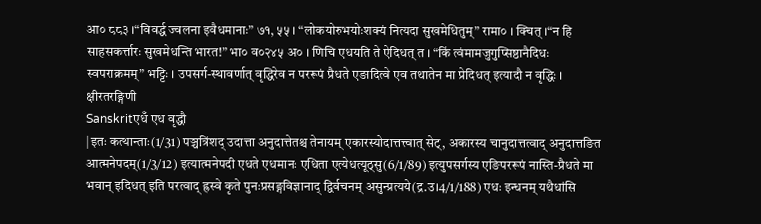आ० ८८३ ।“विवर्द्ध ज्वलना इवैधमानाः” ७१, ५५ । “लोकयोरुभयोःशक्यं नित्यदा सुखमेधितुम्” रामा० । क्चित् ।“न हि साहसकर्त्तारः सुखमेधन्ति भारत!” भा० व०२४५ अ० । णिचि एधयति ते ऐदिधत् त । “किं त्वंमामजुगुप्सिष्ठानैदिधः स्वपराक्रमम्” भट्टिः । उपसर्ग-स्थावर्णात् वृद्धिरेव न पररूपं प्रैधते एङादित्वे एव तथातेन मा प्रेदिधत् इत्यादौ न वृद्धिः ।
क्षीरतरङ्गिणी
Sanskritएधँ एध वृद्धौ
|इतः कत्थान्ताः(1/31) पञ्चत्रिंशद् उदात्ता अनुदात्तेतश्च तेनायम् एकारस्योदात्तत्त्वात् सेट्, अकारस्य चानुदात्तत्वाद् अनुदात्तङित आत्मनेपदम्(1/3/12) इत्यात्मनेपदी एधते एधमानः एधिता एत्येधत्यूठ्सु(6/1/89) इत्युपसर्गस्य एङिपररूपं नास्ति-प्रैधते मा भवान् इदिधत् इति परत्वाद् ह्रस्वे कृते पुनःप्रसङ्गविज्ञानाद् द्विर्वचनम् असुन्प्रत्यये(द्र.उ।4/1/188) एधः इन्धनम् यथैधांसि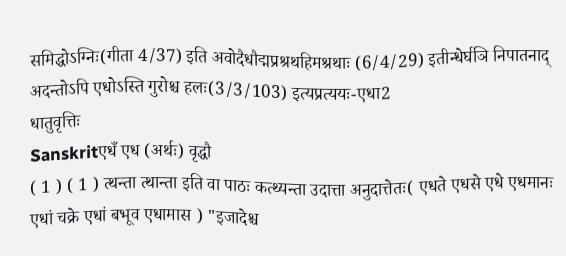समिद्धोऽग्निः(गीता 4/37) इति अवोदैधौद्मप्रश्रथहिमश्रथाः (6/4/29) इतीन्धेर्घञि निपातनाद् अदन्तोऽपि एधोऽस्ति गुरोश्च हलः(3/3/103) इत्यप्रत्ययः-एधा2
धातुवृत्तिः
Sanskritएधँ एध (अर्थः) वृद्धौ
( 1 ) ( 1 ) त्थन्ता त्थान्ता इति वा पाठः कत्थ्यन्ता उदात्ता अनुदात्तेतः( एधते एधसे एधे एधमानः एधां चक्रे एधां बभूव एधामास ) "इजादेश्च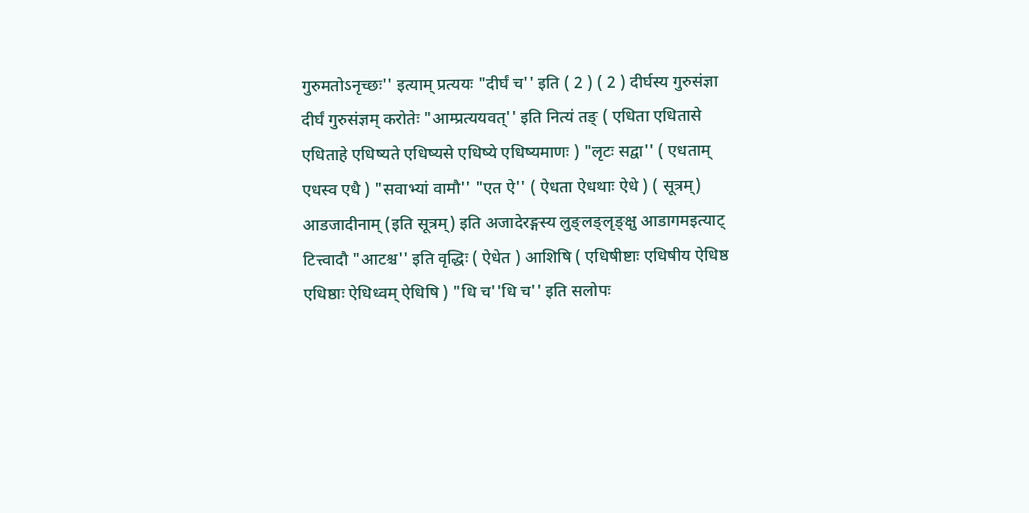गुरुमतोऽनृच्छः'' इत्याम् प्रत्ययः "दीर्घं च'' इति ( 2 ) ( 2 ) दीर्घस्य गुरुसंज्ञा दीर्घं गुरुसंज्ञम् करोतेः "आम्प्रत्ययवत्'' इति नित्यं तङ् ( एधिता एधितासे एधिताहे एधिष्यते एधिष्यसे एधिष्ये एधिष्यमाणः ) "लृटः सद्वा'' ( एधताम् एधस्व एधै ) "सवाभ्यां वामौ'' "एत ऐ'' ( ऐधता ऐधथाः ऐधे ) ( सूत्रम्) आडजादीनाम् (इति सूत्रम्) इति अजादेरङ्गस्य लुङ्लङ्लृङ्क्षु आडागमइत्याट् टित्त्वादौ "आटश्च'' इति वृद्धिः ( ऐधेत ) आशिषि ( एधिषीष्टाः एधिषीय ऐधिष्ठ एधिष्ठाः ऐधिध्वम् ऐधिषि ) "धि च''धि च'' इति सलोपः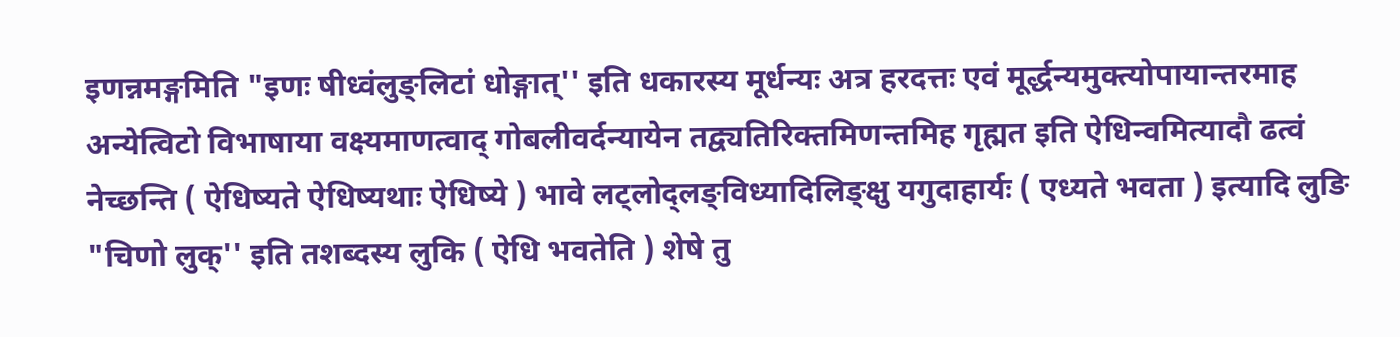इणन्नमङ्गमिति "इणः षीध्वंलुङ्लिटां धोङ्गात्'' इति धकारस्य मूर्धन्यः अत्र हरदत्तः एवं मूर्द्धन्यमुक्त्योपायान्तरमाह अन्येत्विटो विभाषाया वक्ष्यमाणत्वाद् गोबलीवर्दन्यायेन तद्व्यतिरिक्तमिणन्तमिह गृह्मत इति ऐधिन्वमित्यादौ ढत्वं नेच्छन्ति ( ऐधिष्यते ऐधिष्यथाः ऐधिष्ये ) भावे लट्लोद्लङ्विध्यादिलिङ्क्षु यगुदाहार्यः ( एध्यते भवता ) इत्यादि लुङि "चिणो लुक्'' इति तशब्दस्य लुकि ( ऐधि भवतेति ) शेषे तु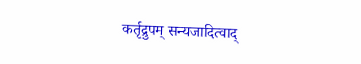कर्तृद्रुपम् सन्यजादित्वाद्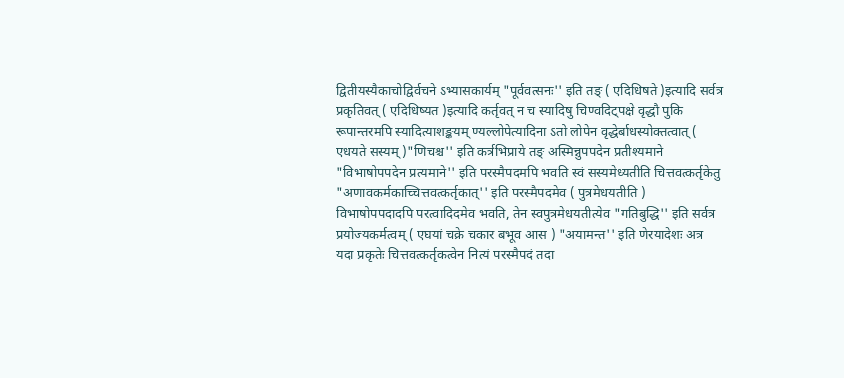द्वितीयस्यैकाचोद्विर्वचने ऽभ्यासकार्यम् "पूर्ववत्सनः'' इति तङ् ( एदिधिषते )इत्यादि सर्वत्र प्रकृतिवत् ( एदिधिष्यत )इत्यादि कर्तृवत् न च स्यादिषु चिण्वदिट्पक्षे वृद्धौ पुकि रूपान्तरमपि स्यादित्याशङ्कयम् ण्यल्लोपेत्यादिना ऽतो लोपेन वृद्धेर्बाधस्योक्तत्वात् ( एधयते सस्यम् )"णिचश्च'' इति कर्त्रभिप्राये तङ् अस्मिन्नुपपदेन प्रतीश्यमाने "विभाषोपपदेन प्रत्यमाने'' इति परस्मैपदमपि भवति स्वं सस्यमेध्यतीति चित्तवत्कर्तृकेतु "अणावकर्मकाच्चित्तवत्कर्तृकात्'' इति परस्मैपदमेव ( पुत्रमेधयतीति ) विभाषोपपदादपि परत्वादिदमेव भवति, तेन स्वपुत्रमेधयतीत्येव "गतिबुद्धि'' इति सर्वत्र प्रयोज्यकर्मत्वम् ( एघयां चक्रे चकार बभूव आस ) "अयामन्त'' इति णेरयादेशः अत्र यदा प्रकृतेः चित्तवत्कर्तृकत्वेन नित्यं परस्मैपदं तदा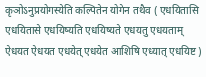कृञोऽनुप्रयोगस्येति कल्पितेन योगेन तथैव ( एधयितासि एधयितासे एधयिष्यति एधयिष्यते एधयतु एधयताम् ऐधयत ऐधयत एधयेत् एधयेत आशिषि एध्यात् एधयिष्ट )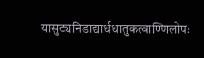यासुट्यनिडाद्यार्धधातुकत्वाण्णिलोपः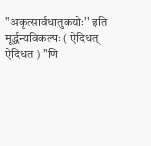"अकृत्सार्वधातुकयोः'' इति मूर्द्धन्यविकल्पः ( ऐदिधत् ऐदिधत ) "णि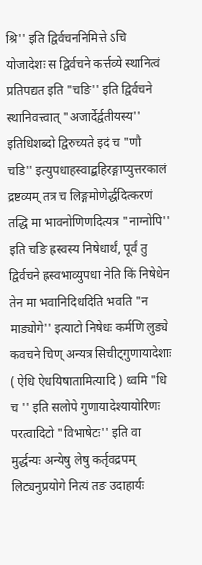श्रि'' इति द्विर्वचननिमित्ते ऽचि योजादेशः स द्विर्वचने कर्त्तव्ये स्थानित्वं प्रतिपद्यत इति "चङि'' इति द्विर्वचने स्थानिवत्त्वात् "अजार्देर्द्वतीयस्य'' इतिधिशब्दो द्विरुच्यते इदं च "णौ चडि'' इत्युपधाहस्वाद्बहिरङ्गाप्युत्तरकालं द्रष्टव्यम् तत्र च लिङ्गमोणेर्द्धदित्करणं तद्धि मा भावनोणिणदित्यत्र "नाग्नोपि'' इति चङि ह्रस्वस्य निषेधार्थं, पूर्वं तु द्विर्वचने ह्रस्वभाव्युपधा नेति किं निषेधेन तेन मा भवानिदिधदिति भवति "न माड्योगे'' इत्याटो निषेधः कर्मणि लुड्ये कवचने चिण् अन्यत्र सिचीट्गुणायादेशाः ( ऐधि ऐधयिषातामित्यादि ) ध्वमि "धि च '' इति सलोपे गुणायादेश्यायोरिणः परत्वादिटो "विभाषेटः'' इति वा मुर्द्धन्यः अन्येषु लेषु कर्तृवद्रपम् लिट्यनुप्रयोगे नित्यं तङ उदाहार्यः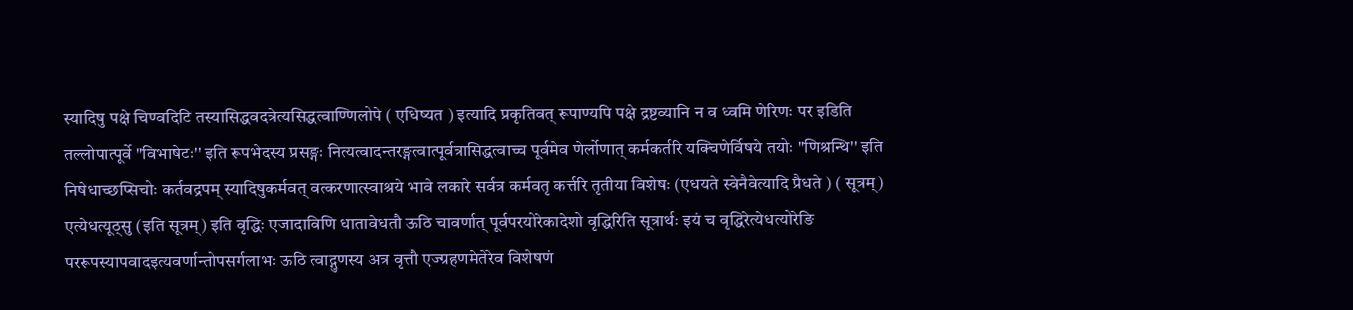स्यादिषु पक्षे चिण्वदिटि तस्यासिद्धवदत्रेत्यसिद्धत्वाण्णिलोपे ( एधिष्यत ) इत्यादि प्रकृतिवत् रूपाण्यपि पक्षे द्रष्टव्यानि न व ध्वमि णेरिणः पर इडिति तल्लोपात्पूर्वे "विभाषेटः'' इति रूपभेदस्य प्रसङ्गः नित्यत्वादन्तरङ्गत्वात्पूर्वत्रासिद्धत्वाच्च पूर्वमेव णेर्लोणात् कर्मकर्तरि यक्चिणेर्विषये तयोः "णिश्रन्थि'' इति निषेधाच्छप्सिचोः कर्तवद्रपम् स्यादिषुकर्मवत् वत्करणात्स्वाश्रये भावे लकारे सर्वत्र कर्मवतृ कर्त्तरि तृतीया विशेषः (एधयते स्वेनैवेत्यादि प्रैधते ) ( सूत्रम्) एत्येधत्यूठ्सु (इति सूत्रम्) इति वृद्धिः एजादाविणि धातावेधतौ ऊठि चावर्णात् पूर्वपरयोरेकादेशो वृद्धिरिति सूत्रार्थः इयं च वृद्धिरेत्येधत्योरेङि पररूपस्यापवादइत्यवर्णान्तोपसर्गलाभः ऊठि त्वाद्गुणस्य अत्र वृत्तौ एज्ग्रहणमेतेरेव विशेषणं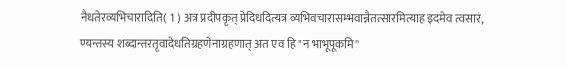नैधतेरव्यभिचारादिति( 1 ) अत्र प्रदीपकृत् प्रेदिधदित्यत्र व्यभिवचारासम्भवान्नैतत्सारमित्याह इदमेव त्वसारं, ण्यन्तस्य शब्दान्तरतृवादेधतिग्रहणेनाग्रहणात् अत एव हि "न भाभूपूकमि''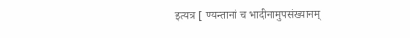इत्यत्र [ ण्यन्तानां च भादीनामुपसंख्यानम्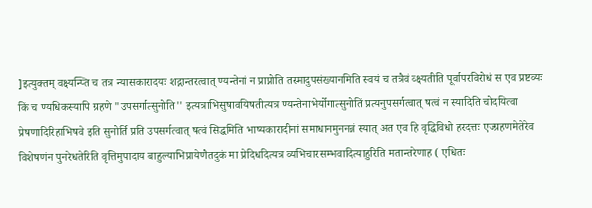]इत्युक्तम् वक्ष्यन्प्ति च तत्र न्यासकारादयः शद्गान्तरत्वात् ण्यन्तेनां न प्राप्नोति तस्मादुपसंख्यानमिति स्वयं च तत्रैवं व्क्ष्यतीति पूर्वापरविरोधं स एव प्रष्टव्यः किं च ण्यधिकस्यापि ग्रहणे "उपसर्गात्सुनोति'' इत्यत्राभिसुषावयिषतीत्यत्र ण्यन्तेनाभेर्योगात्सुनोतिं प्रत्यनुपसर्गत्वात् षत्वं न स्यादिति चोदयित्वा प्रेषणादिरिहाभिषवे इति सुनोर्ति प्रति उपसर्गत्वात् षत्वं सिद्धमिति भाष्यकारादीनां समाधानमुननन्नं स्यात् अत एव हि वृद्धिविधो हरदत्तः एज्ग्रहणमेतेरेव विशेषणंन पुनरेधतेरिति वृत्तिमुपादाय बाहुल्याभिप्रायेणैतदुकं मा प्रेदिधदित्यत्र व्यभिचारसम्भवादित्याहुरिति मतान्तरेणाह ( एधितः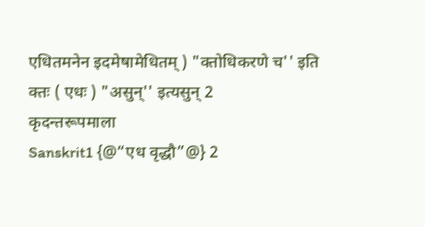एधितमनेन इदमेषामेधितम् ) "क्तोधिकरणे च'' इति क्तः ( एधः ) "असुन्'' इत्यसुन् 2
कृदन्तरूपमाला
Sanskrit1 {@“एध वृद्धौ”@} 2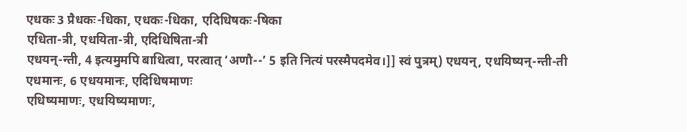एधकः 3 प्रैधकः-धिका, एधकः-धिका, एदिधिषकः-षिका
एधिता-त्री, एधयिता-त्री, एदिधिषिता-त्री
एधयन्-न्ती, 4 इत्यमुमपि बाधित्वा, परत्वात् ‘अणौ--’ 5 इति नित्यं परस्मैपदमेव।]] स्वं पुत्रम्) एधयन्, एधयिष्यन्-न्ती-ती
एधमानः, 6 एधयमानः, एदिधिषमाणः
एधिष्यमाणः, एधयिष्यमाणः,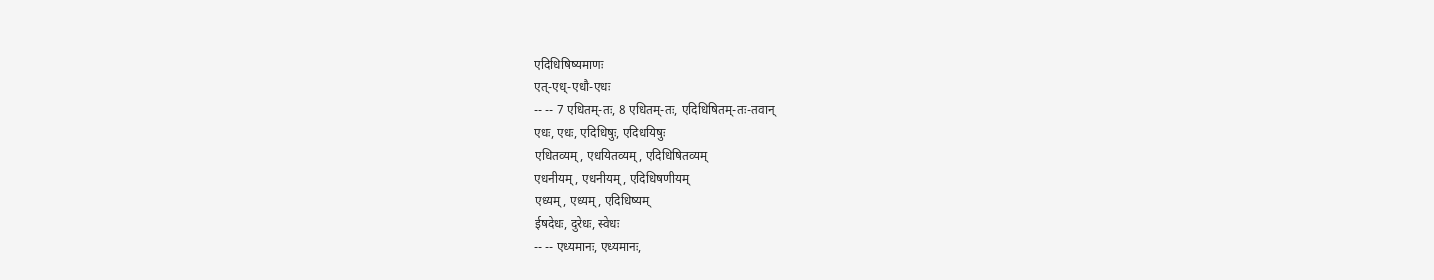एदिधिषिष्यमाणः
एत्-एध्-एधौ-एधः
-- -- 7 एधितम्-तः, 8 एधितम्-तः, एदिधिषितम्-तः-तवान्
एधः, एधः, एदिधिषुः, एदिधयिषुः
एधितव्यम्, एधयितव्यम्, एदिधिषितव्यम्
एधनीयम्, एधनीयम्, एदिधिषणीयम्
एध्यम्, एध्यम्, एदिधिष्यम्
ईषदेधः, दुरेधः, स्वेधः
-- -- एध्यमानः, एध्यमानः,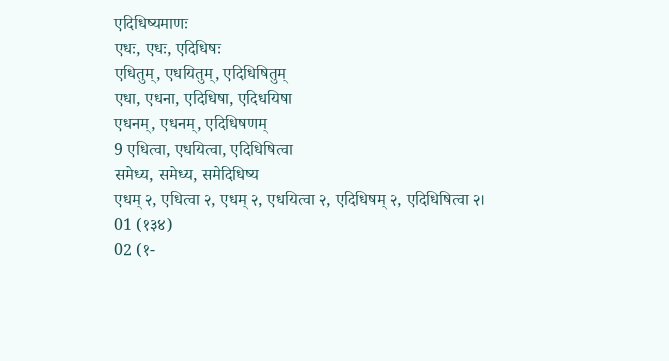एदिधिष्यमाणः
एधः, एधः, एदिधिषः
एधितुम्, एधयितुम्, एदिधिषितुम्
एधा, एधना, एदिधिषा, एदिधयिषा
एधनम्, एधनम्, एदिधिषणम्
9 एधित्वा, एधयित्वा, एदिधिषित्वा
समेध्य, समेध्य, समेदिधिष्य
एधम् २, एधित्वा २, एधम् २, एधयित्वा २, एदिधिषम् २, एदिधिषित्वा २।
01 (१३४)
02 (१-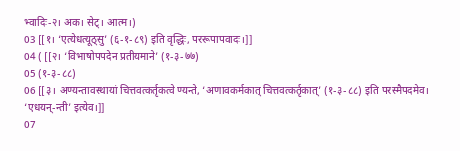भ्वादिः-२। अक। सेट्। आत्म।)
03 [[१। ‘एत्येधत्यूठ्सु’ (६-१-८९) इति वृद्धिः, पररूपापवादः।]]
04 ( [[२। ‘विभाषोपपदेन प्रतीयमाने’ (१-३-७७)
05 (१-३-८८)
06 [[३। अण्यन्तावस्थायां चित्तवत्कर्तृकत्वे ण्यन्ते, ‘अणावकर्मकात् चित्तवत्कर्तृकात्’ (१-३-८८) इति परस्मैपदमेव। ‘एधयन्-न्ती’ इत्येव।]]
07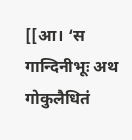[[आ। ‘स गान्दिनीभूः अथ गोकुलैधितं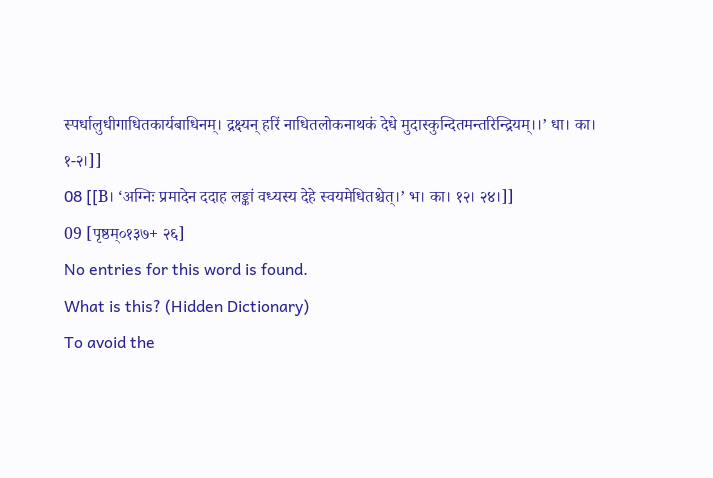स्पर्धालुधीगाधितकार्यबाधिनम्। द्रक्ष्यन् हरिं नाधितलोकनाथकं देधे मुदास्कुन्दितमन्तरिन्द्रियम्।।’ धा। का। १-२।]]
08 [[B। ‘अग्निः प्रमादेन ददाह लङ्कां वध्यस्य देहे स्वयमेधितश्चेत्।’ भ। का। १२। २४।]]
09 [पृष्ठम्०१३७+ २६]
No entries for this word is found.
What is this? (Hidden Dictionary)
To avoid the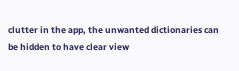clutter in the app, the unwanted dictionaries can be hidden to have clear view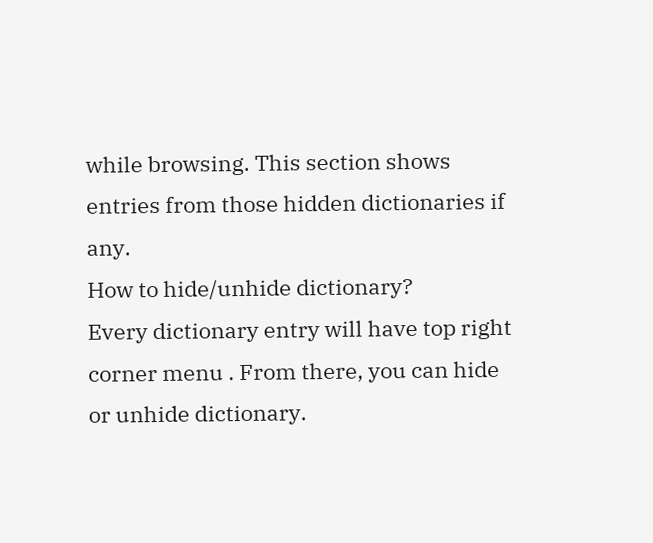while browsing. This section shows entries from those hidden dictionaries if any.
How to hide/unhide dictionary?
Every dictionary entry will have top right corner menu . From there, you can hide or unhide dictionary.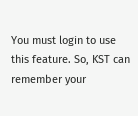You must login to use this feature. So, KST can remember your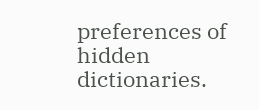preferences of hidden dictionaries.